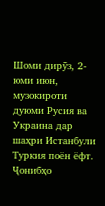Шоми дирӯз, 2-юми июн, музокироти дуюми Русия ва Украина дар шаҳри Истанбули Туркия поён ёфт. Ҷонибҳо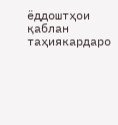ёддоштҳои қаблан таҳиякардаро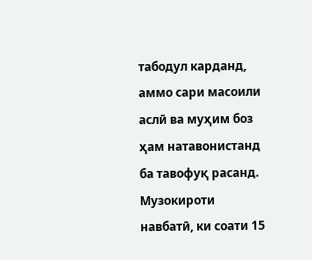табодул карданд, аммо сари масоили аслӣ ва муҳим боз ҳам натавонистанд ба тавофуқ расанд.
Музокироти навбатӣ, ки соати 15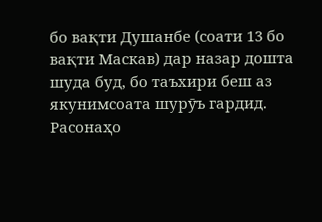бо вақти Душанбе (соати 13 бо вақти Маскав) дар назар дошта шуда буд, бо таъхири беш аз якунимсоата шурӯъ гардид.
Расонаҳо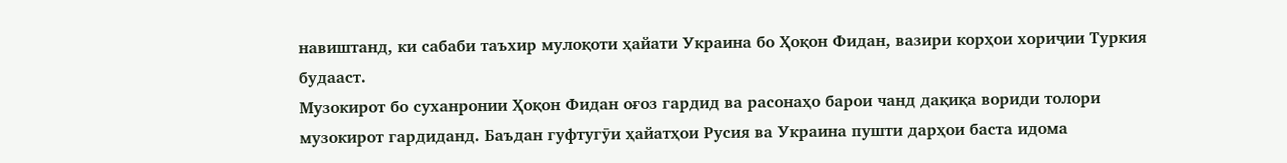навиштанд, ки сабаби таъхир мулоқоти ҳайати Украина бо Ҳоқон Фидан, вазири корҳои хориҷии Туркия будааст.
Музокирот бо суханронии Ҳоқон Фидан оғоз гардид ва расонаҳо барои чанд дақиқа вориди толори музокирот гардиданд. Баъдан гуфтугӯи ҳайатҳои Русия ва Украина пушти дарҳои баста идома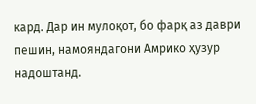кард. Дар ин мулоқот, бо фарқ аз даври пешин, намояндагони Амрико ҳузур надоштанд.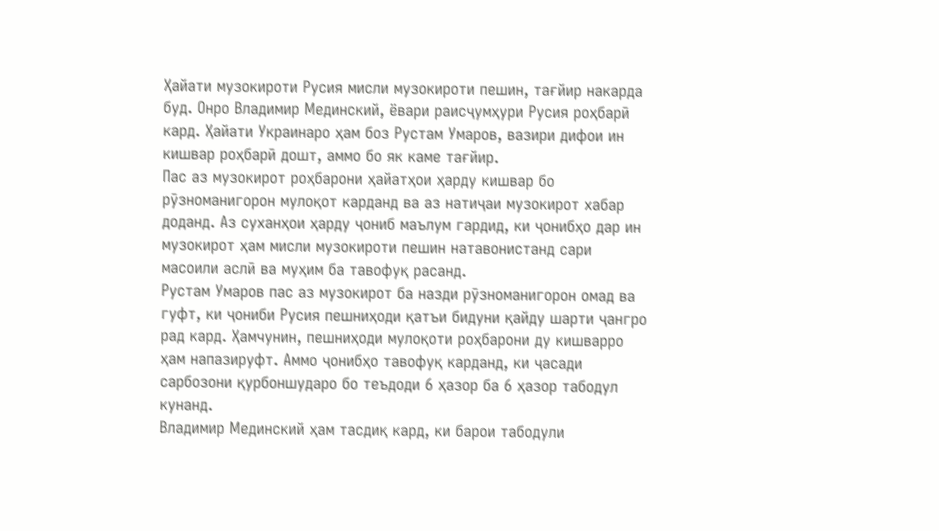Ҳайати музокироти Русия мисли музокироти пешин, тағйир накарда буд. Онро Владимир Мединский, ёвари раисҷумҳури Русия роҳбарӣ кард. Ҳайати Украинаро ҳам боз Рустам Умаров, вазири дифои ин кишвар роҳбарӣ дошт, аммо бо як каме тағйир.
Пас аз музокирот роҳбарони ҳайатҳои ҳарду кишвар бо рӯзноманигорон мулоқот карданд ва аз натиҷаи музокирот хабар доданд. Аз суханҳои ҳарду ҷониб маълум гардид, ки ҷонибҳо дар ин музокирот ҳам мисли музокироти пешин натавонистанд сари масоили аслӣ ва муҳим ба тавофуқ расанд.
Рустам Умаров пас аз музокирот ба назди рӯзноманигорон омад ва гуфт, ки ҷониби Русия пешниҳоди қатъи бидуни қайду шарти ҷангро рад кард. Ҳамчунин, пешниҳоди мулоқоти роҳбарони ду кишварро ҳам напазируфт. Аммо ҷонибҳо тавофуқ карданд, ки ҷасади сарбозони қурбоншударо бо теъдоди 6 ҳазор ба 6 ҳазор табодул кунанд.
Владимир Мединский ҳам тасдиқ кард, ки барои табодули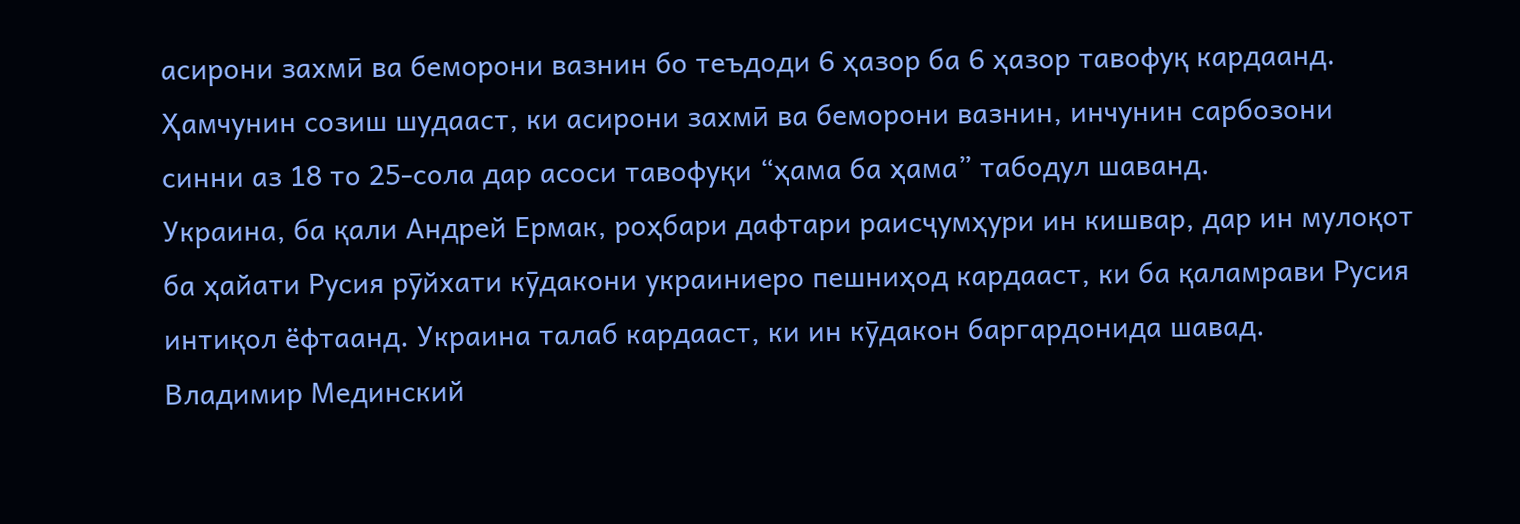асирони захмӣ ва беморони вазнин бо теъдоди 6 ҳазор ба 6 ҳазор тавофуқ кардаанд. Ҳамчунин созиш шудааст, ки асирони захмӣ ва беморони вазнин, инчунин сарбозони синни аз 18 то 25-сола дар асоси тавофуқи “ҳама ба ҳама” табодул шаванд.
Украина, ба қали Андрей Ермак, роҳбари дафтари раисҷумҳури ин кишвар, дар ин мулоқот ба ҳайати Русия рӯйхати кӯдакони украиниеро пешниҳод кардааст, ки ба қаламрави Русия интиқол ёфтаанд. Украина талаб кардааст, ки ин кӯдакон баргардонида шавад.
Владимир Мединский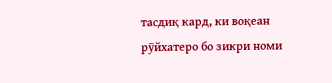тасдиқ кард, ки воқеан рӯйхатеро бо зикри номи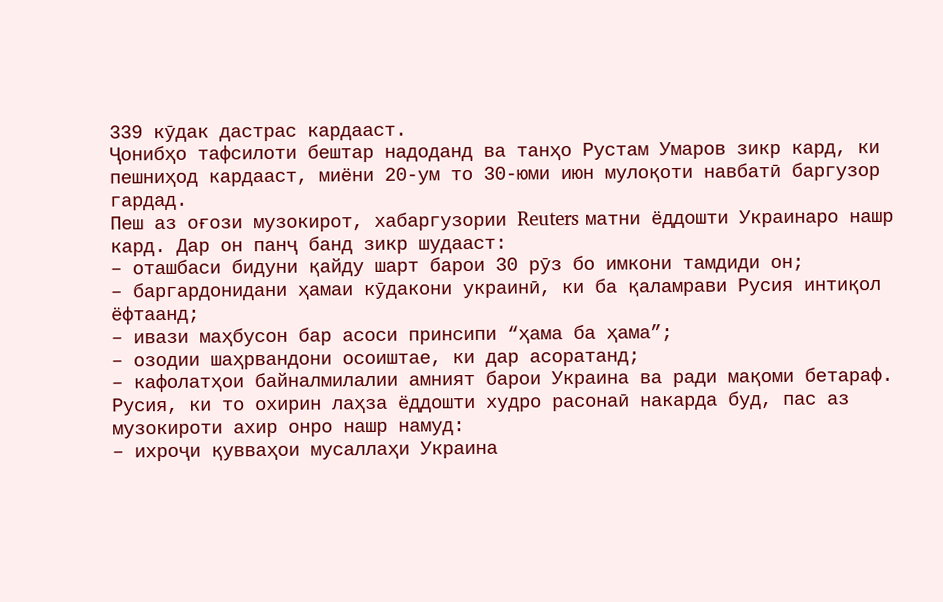339 кӯдак дастрас кардааст.
Ҷонибҳо тафсилоти бештар надоданд ва танҳо Рустам Умаров зикр кард, ки пешниҳод кардааст, миёни 20-ум то 30-юми июн мулоқоти навбатӣ баргузор гардад.
Пеш аз оғози музокирот, хабаргузории Reuters матни ёддошти Украинаро нашр кард. Дар он панҷ банд зикр шудааст:
– оташбаси бидуни қайду шарт барои 30 рӯз бо имкони тамдиди он;
– баргардонидани ҳамаи кӯдакони украинӣ, ки ба қаламрави Русия интиқол ёфтаанд;
– ивази маҳбусон бар асоси принсипи “ҳама ба ҳама”;
– озодии шаҳрвандони осоиштае, ки дар асоратанд;
– кафолатҳои байналмилалии амният барои Украина ва ради мақоми бетараф.
Русия, ки то охирин лаҳза ёддошти худро расонаӣ накарда буд, пас аз музокироти ахир онро нашр намуд:
– ихроҷи қувваҳои мусаллаҳи Украина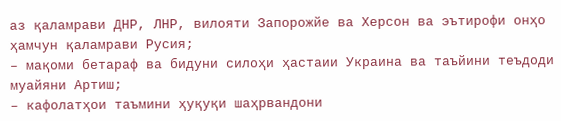аз қаламрави ДНР, ЛНР, вилояти Запорожйе ва Херсон ва эътирофи онҳо ҳамчун қаламрави Русия;
– мақоми бетараф ва бидуни силоҳи ҳастаии Украина ва таъйини теъдоди муайяни Артиш;
– кафолатҳои таъмини ҳуқуқи шаҳрвандони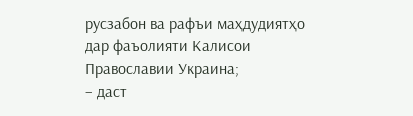русзабон ва рафъи маҳдудиятҳо дар фаъолияти Калисои Православии Украина;
– даст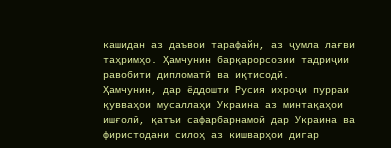кашидан аз даъвои тарафайн, аз ҷумла лағви таҳримҳо. Ҳамчунин барқарорсозии тадриҷии равобити дипломатӣ ва иқтисодӣ.
Ҳамчунин, дар ёддошти Русия ихроҷи пурраи қувваҳои мусаллаҳи Украина аз минтақаҳои ишғолӣ, қатъи сафарбарнамоӣ дар Украина ва фиристодани силоҳ аз кишварҳои дигар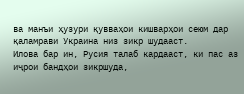ва манъи ҳузури қувваҳои кишварҳои сеюм дар қаламрави Украина низ зикр шудааст.
Илова бар ин, Русия талаб кардааст, ки пас аз иҷрои бандҳои зикршуда,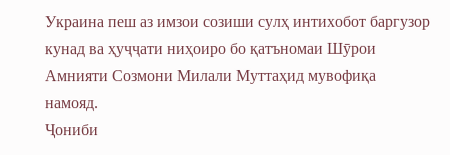Украина пеш аз имзои созиши сулҳ интихобот баргузор кунад ва ҳуҷҷати ниҳоиро бо қатъномаи Шӯрои Амнияти Созмони Милали Муттаҳид мувофиқа намояд.
Ҷониби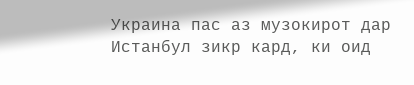Украина пас аз музокирот дар Истанбул зикр кард, ки оид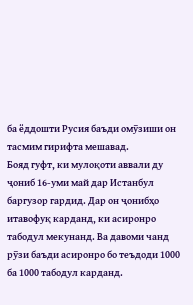ба ёддошти Русия баъди омӯзиши он тасмим гирифта мешавад.
Бояд гуфт, ки мулоқоти аввали ду ҷониб 16-уми май дар Истанбул баргузор гардид. Дар он ҷонибҳо итавофуқ карданд, ки асиронро табодул мекунанд. Ва давоми чанд рӯзи баъди асиронро бо теъдоди 1000 ба 1000 табодул карданд.